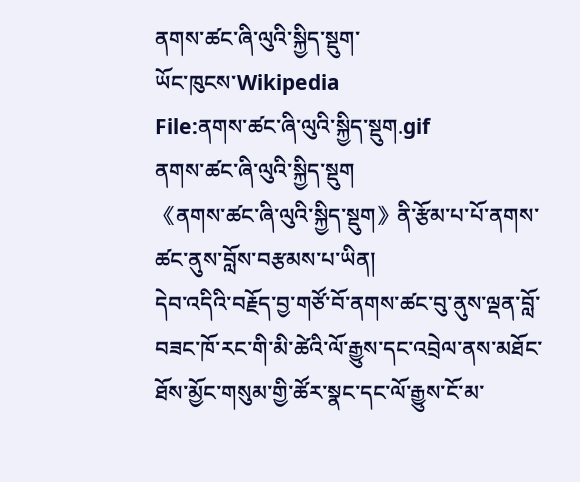ནགས་ཚང་ཞི་ལུའི་སྐྱིད་སྡུག་
ཡོང་ཁུངས་Wikipedia
File:ནགས་ཚང་ཞི་ལུའི་སྐྱིད་སྡུག.gif
ནགས་ཚང་ཞི་ལུའི་སྐྱིད་སྡུག
《ནགས་ཚང་ཞི་ལུའི་སྐྱིད་སྡུག》ནི་རྩོམ་པ་པོ་ནགས་ཚང་ནུས་བློས་བརྩམས་པ་ཡིན།
དེབ་འདིའི་བརྗོད་བྱ་གཙོ་བོ་ནགས་ཚང་བུ་ནུས་ལྡན་བློ་བཟང་ཁོ་རང་གི་མི་ཚེའི་ལོ་རྒྱུས་དང་འབྲེལ་ནས་མཐོང་ཐོས་མྱོང་གསུམ་གྱི་ཚོར་སྣང་དང་ལོ་རྒྱུས་ངོ་མ་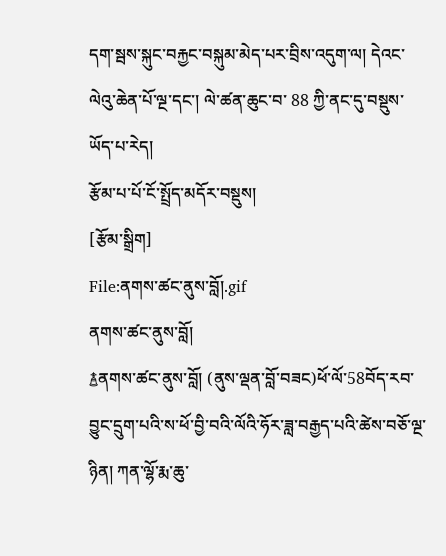དག་སྦས་སྐུང་བརྐྱང་བསྐུམ་མེད་པར་བྲིས་འདུག་ལ། དེའང་ལེའུ་ཆེན་པོ་ལྔ་དང་། ལེ་ཚན་ཆུང་བ་ 88 ཀྱི་ནང་དུ་བསྡུས་ཡོད་པ་རེད།
རྩོམ་པ་པོ་ངོ་སྤྲོད་མདོར་བསྡུས།
[རྩོམ་སྒྲིག]
File:ནགས་ཚང་ནུས་བློ།.gif
ནགས་ཚང་ནུས་བློ།
࿄ནགས་ཚང་ནུས་བློ། (ནུས་ལྡན་བློ་བཟང)ཕོ་ལོ་58བོད་རབ་བྱུང་དྲུག་པའི་ས་ཕོ་བྱི་བའི་ལོའི་ཧོར་ཟླ་བརྒྱད་པའི་ཚེས་བཅོ་ལྔ་ཉིན། ཀན་ལྷོ་རྨ་ཆུ་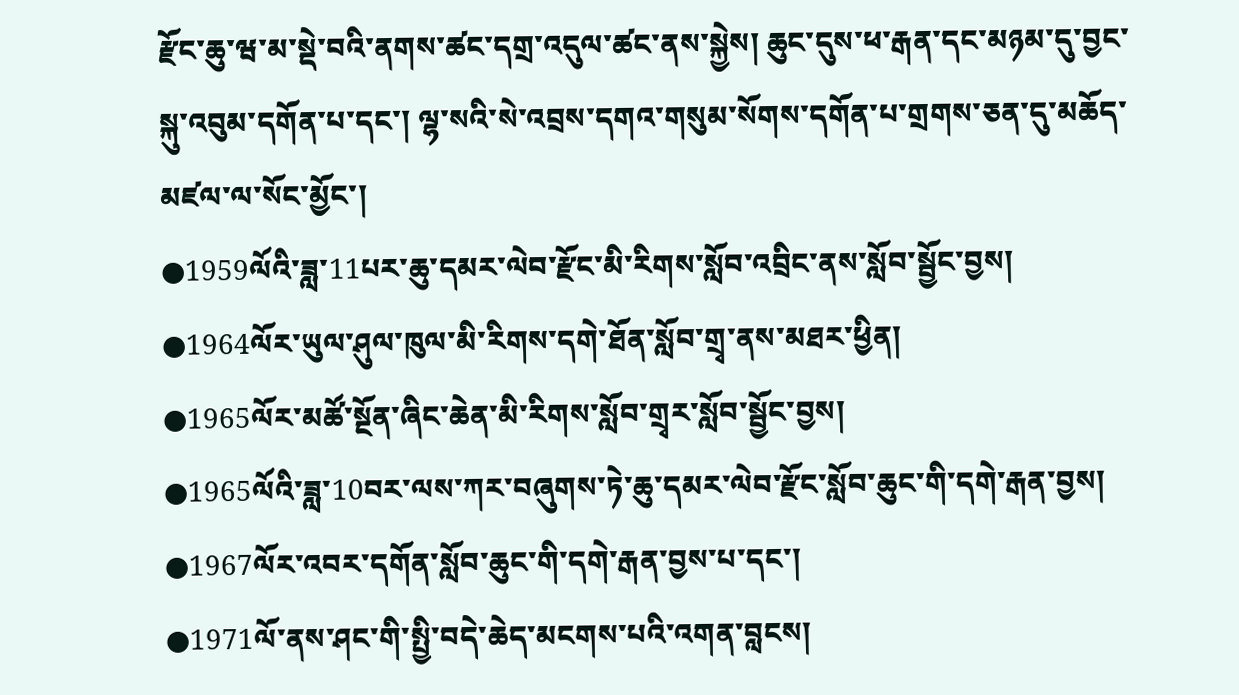རྫོང་ཆུ་ཝ་མ་སྡེ་བའི་ནགས་ཚང་དགྲ་འདུལ་ཚང་ནས་སྐྱེས། ཆུང་དུས་ཕ་རྒན་དང་མཉམ་དུ་བྱང་སྐུ་འབུམ་དགོན་པ་དང་། ལྷ་སའི་སེ་འབྲས་དགའ་གསུམ་སོགས་དགོན་པ་གྲགས་ཅན་དུ་མཆོད་མཛལ་ལ་སོང་མྱོང་།
●1959ལོའི་ཟླ་11པར་ཆུ་དམར་ལེབ་རྫོང་མི་རིགས་སློབ་འབྲིང་ནས་སློབ་སྦྱོང་བྱས།
●1964ལོར་ཡུལ་ཤུལ་ཁུལ་མི་རིགས་དགེ་ཐོན་སློབ་གྲྭ་ནས་མཐར་ཕྱིན།
●1965ལོར་མཚོ་སྔོན་ཞིང་ཆེན་མི་རིགས་སློབ་གྲྭར་སློབ་སྦྱོང་བྱས།
●1965ལོའི་ཟླ་10བར་ལས་ཀར་བཞུགས་ཏེ་ཆུ་དམར་ལེབ་རྫོང་སློབ་ཆུང་གི་དགེ་རྒན་བྱས།
●1967ལོར་འབར་དགོན་སློབ་ཆུང་གི་དགེ་རྒན་བྱས་པ་དང་།
●1971ལོ་ནས་ཤང་གི་སྤྱི་བདེ་ཆེད་མངགས་པའི་འགན་བླངས།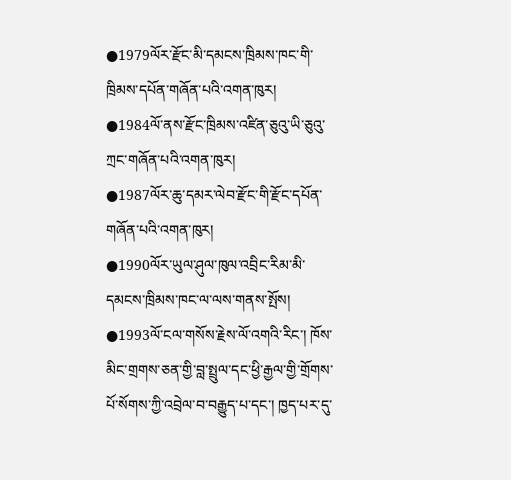●1979ལོར་རྫོང་མི་དམངས་ཁྲིམས་ཁང་གི་ཁྲིམས་དཔོན་གཞོན་པའི་འགན་ཁུར།
●1984ལོ་ནས་རྫོང་ཁྲིམས་འཛིན་ཅུའུ་ཡི་ཅུའུ་ཀྲང་གཞོན་པའི་འགན་ཁུར།
●1987ལོར་ཆུ་དམར་ལེབ་རྫོང་གི་རྫོང་དཔོན་གཞོན་པའི་འགན་ཁུར།
●1990ལོར་ཡུལ་ཤུལ་ཁུལ་འབྲིང་རིམ་མི་དམངས་ཁྲིམས་ཁང་ལ་ལས་གནས་སྤོས།
●1993ལོ་ངལ་གསོས་རྗེས་ལོ་འགའི་རིང་། ཁོས་མིང་གྲགས་ཅན་གྱི་བླ་སྤྲུལ་དང་ཕྱི་རྒྱལ་གྱི་གྲོགས་པོ་སོགས་ཀྱི་འབྲེལ་བ་བརྒྱུད་པ་དང་། ཁྱད་པར་དུ་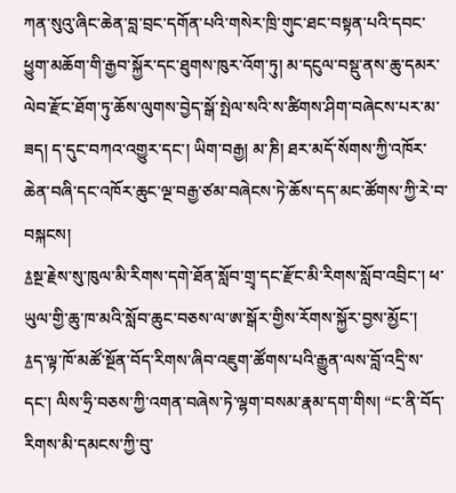ཀན་སུའུ་ཞིང་ཆེན་བླ་བྲང་དགོན་པའི་གསེར་ཁྲི་གུང་ཐང་བསྟན་པའི་དབང་ཕྱུག་མཆོག་གི་རྒྱབ་སྐྱོར་དང་ཐུགས་ཁུར་འོག་ཏུ། མ་དངུལ་བསྡུ་ནས་ཆུ་དམར་ལེབ་རྫོང་ཐོག་ཏུ་ཆོས་ལུགས་བྱེད་སྒོ་སྤེལ་སའི་ས་ཚིགས་ཤིག་བཞེངས་པར་མ་ཟད། ད་དུང་བཀའ་འགྱུར་དང་། ཡིག་བརྒྱ། མ་ཎི། ཐར་མདོ་སོགས་ཀྱི་འཁོར་ཆེན་བཞི་དང་འཁོར་ཆུང་ལྔ་བརྒྱ་ཙམ་བཞེངས་ཏེ་ཆོས་དད་མང་ཚོགས་ཀྱི་རེ་བ་བསྐངས།
࿄སྔ་རྗེས་སུ་ཁུལ་མི་རིགས་དགེ་ཐོན་སློབ་གྲྭ་དང་རྫོང་མི་རིགས་སློབ་འབྲིང་། ཕ་ཡུལ་གྱི་ཆུ་ཁ་མའི་སློབ་ཆུང་བཅས་ལ་ཨ་སྒོར་གྱིས་རོགས་སྐྱོར་བྱས་མྱོང་།
࿄ད་ལྟ་ཁོ་མཚོ་སྔོན་བོད་རིགས་ཞིབ་འཇུག་ཚོགས་པའི་རྒྱུན་ལས་བློ་འདྲི་ས་དང་། ལིས་ཧྲི་བཅས་ཀྱི་འགན་བཞེས་ཏེ་ལྷག་བསམ་རྣམ་དག་གིས། “ང་ནི་བོད་རིགས་མི་དམངས་ཀྱི་བུ་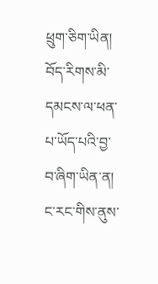ཕྲུག་ཅིག་ཡིན། བོད་རིགས་མི་དམངས་ལ་ཕན་པ་ཡོད་པའི་བྱ་བ་ཞིག་ཡིན་ན། ང་རང་གིས་ནུས་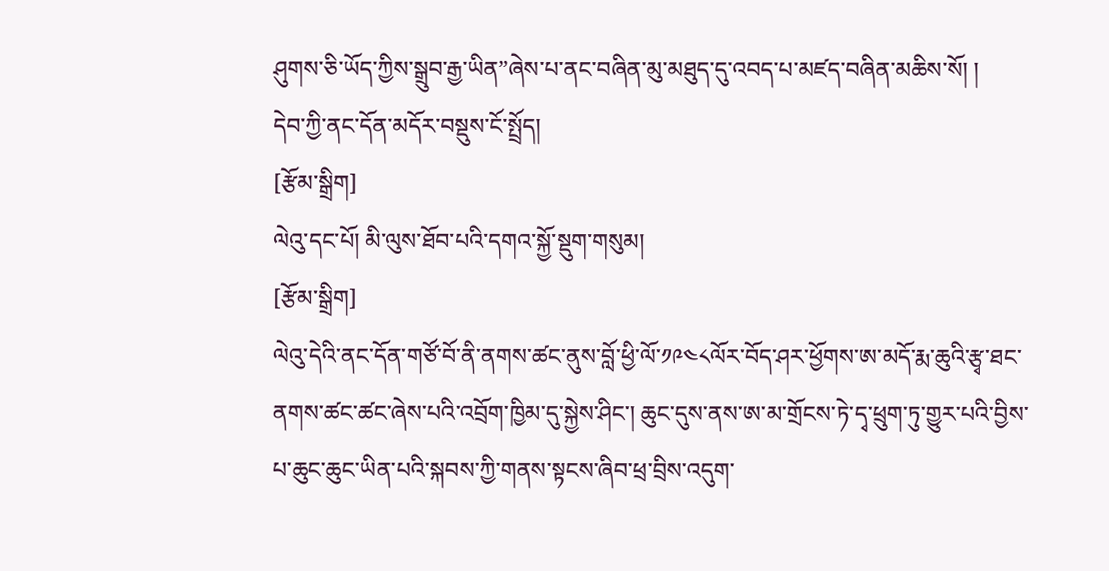ཤུགས་ཅི་ཡོད་ཀྱིས་སྒྲུབ་རྒྱ་ཡིན”ཞེས་པ་ནང་བཞིན་མུ་མཐུད་དུ་འབད་པ་མཛད་བཞིན་མཆིས་སོ། །
དེབ་ཀྱི་ནང་དོན་མདོར་བསྡུས་ངོ་སྤྲོད།
[རྩོམ་སྒྲིག]
ལེའུ་དང་པོ། མི་ལུས་ཐོབ་པའི་དགའ་སྐྱོ་སྡུག་གསུམ།
[རྩོམ་སྒྲིག]
ལེའུ་དེའི་ནང་དོན་གཙོ་བོ་ནི་ནགས་ཚང་ནུས་བློ་ཕྱི་ལོ་༡༩༤༨ལོར་བོད་ཤར་ཕྱོགས་ཨ་མདོ་རྨ་ཆུའི་རྩྭ་ཐང་ནགས་ཚང་ཚང་ཞེས་པའི་འབྲོག་ཁྱིམ་དུ་སྐྱེས་ཤིང་། ཆུང་དུས་ནས་ཨ་མ་གྲོངས་ཏེ་དྭ་ཕྲུག་ཏུ་གྱུར་པའི་བྱིས་པ་ཆུང་ཆུང་ཡིན་པའི་སྐབས་ཀྱི་གནས་སྟངས་ཞིབ་ཕྲ་བྲིས་འདུག་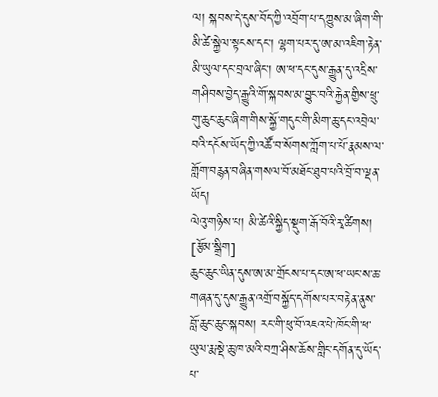ལ། སྐབས་དེ་དུས་བོད་ཀྱི་འབྲོག་པ་དཀྱུས་མ་ཞིག་གི་མི་ཚེ་སྐྱེལ་སྟངས་དང་། ལྷག་པར་དུ་ཨ་མ་འཇིག་རྟེན་མི་ཡུལ་དང་བྲལ་ཞིང་། ཨ་ཕ་དང་དུས་རྒྱུན་དུ་འདྲིས་གཤིབས་བྱེད་རྒྱུའི་གོ་སྐབས་མ་བྱུང་བའི་རྐྱེན་གྱིས་ཕྲུ་གུ་ཆུང་ཆུང་ཞིག་གིས་སྐྱོ་གདུང་གི་མིག་ཆུ་དང་འབྲེལ་བའི་དངོས་ཡོད་ཀྱི་འཚོ་བ་སོགས་ཀློག་པ་པོ་རྣམས་ལ་གློག་བརྙན་བཞིན་གསལ་བོ་མཐོང་ཐུབ་པའི་བྲོ་བ་ལྡན་ཡོད།
ལེའུ་གཉིས་པ། མི་ཚེའི་སྐྱིད་སྡུག་རྒོ་བོའི་རྭ་ཚིགས།
[རྩོམ་སྒྲིག]
ཆུང་ཆུང་ཡིན་དུས་ཨ་མ་གྲོངས་པ་དང་ཨ་ཕ་ཡང་ས་ཆ་གཞན་དུ་དུས་རྒྱུན་འགྲོ་བསྐྱོད་དགོས་པར་བརྟེན་ནུས་བློ་ཆུང་ཆུང་སྐབས། རང་གི་ཕུ་བོ་འཇའ་པེ་ཁོང་གི་ཕ་ཡུལ་རྨ་སྡེ་ཆུ་ཁ་མའི་བཀྲ་ཤིས་ཆོས་གླིང་དགོན་དུ་ཡོད་པ་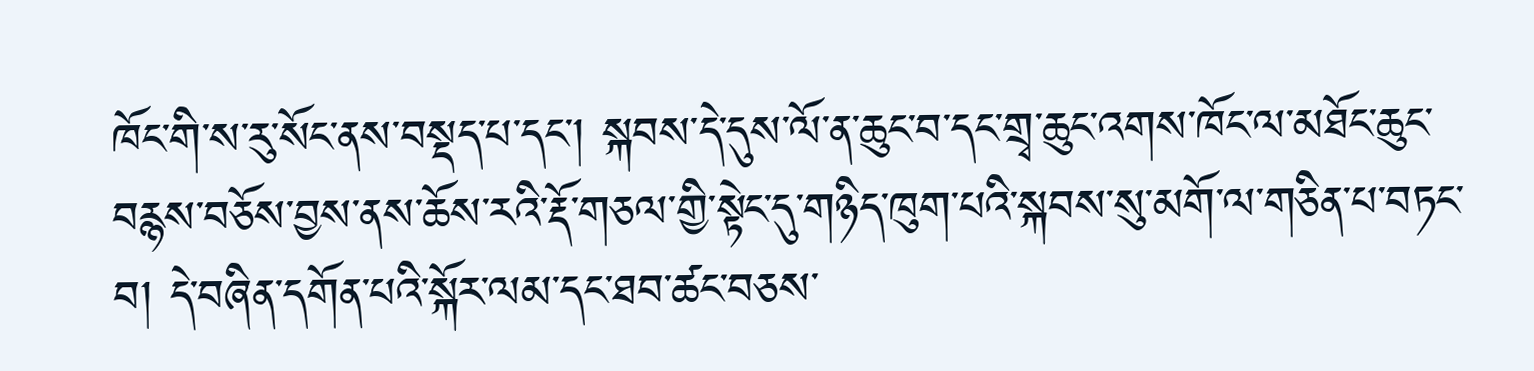ཁོང་གི་ས་རུ་སོང་ནས་བསྡད་པ་དང་། སྐབས་དེ་དུས་ལོ་ན་ཆུང་བ་དང་གྲྭ་ཆུང་འགས་ཁོང་ལ་མཐོང་ཆུང་བརྙས་བཅོས་བྱས་ནས་ཆོས་རའི་རྡོ་གཅལ་གྱི་སྟེང་དུ་གཉིད་ཁུག་པའི་སྐབས་སུ་མགོ་ལ་གཅིན་པ་བཏང་བ། དེ་བཞིན་དགོན་པའི་སྐོར་ལམ་དང་ཐབ་ཚང་བཅས་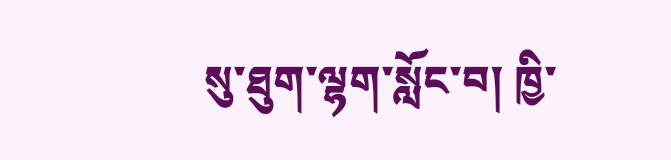སུ་ཐུག་ལྷག་སློང་བ། ཁྱི་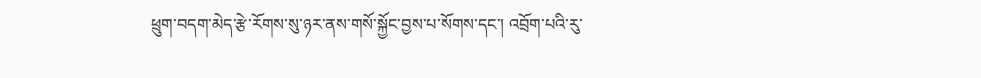ཕྲུག་བདག་མེད་རྩེ་རོགས་སུ་ཉར་ནས་གསོ་སྐྱོང་བྱས་པ་སོགས་དང་། འབྲོག་པའི་རུ་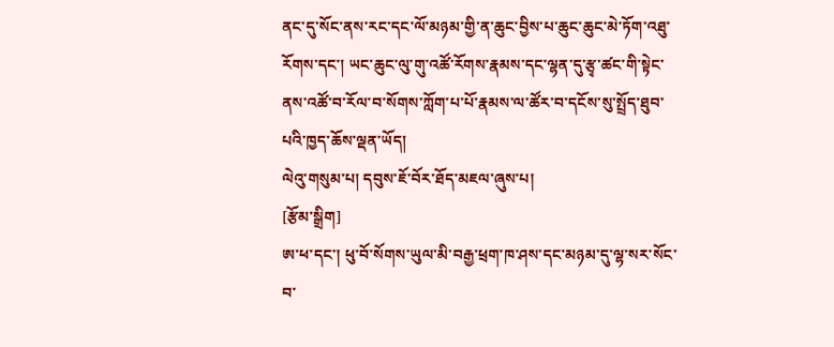ནང་དུ་སོང་ནས་རང་དང་ལོ་མཉམ་གྱི་ན་ཆུང་བྱིས་པ་ཆུང་ཆུང་མེ་ཏོག་འཐུ་རོགས་དང་། ཡང་ཆུང་ལུ་གུ་འཚོ་རོགས་རྣམས་དང་ལྷན་དུ་རྩྭ་ཚང་གི་སྟེང་ནས་འཚོ་བ་རོལ་བ་སོགས་ཀློག་པ་པོ་རྣམས་ལ་ཚོར་བ་དངོས་སུ་སྤྲོད་ཐུབ་པའི་ཁྱད་ཆོས་ལྡན་ཡོད།
ལེའུ་གསུམ་པ། དབུས་ཇོ་བོར་ཐོད་མཇལ་ཞུས་པ།
[རྩོམ་སྒྲིག]
ཨ་ཕ་དང་། ཕུ་བོ་སོགས་ཡུལ་མི་བརྒྱ་ཕྲག་ཁ་ཤས་དང་མཉམ་དུ་ལྷ་སར་སོང་བ་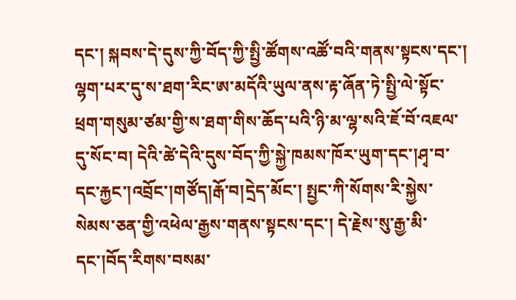དང་། སྐབས་དེ་དུས་ཀྱི་བོད་ཀྱི་སྤྱི་ཚོགས་འཚོ་བའི་གནས་སྟངས་དང་། ལྷག་པར་དུ་ས་ཐག་རིང་ཨ་མདོའི་ཡུལ་ནས་རྟ་ཞོན་ཏེ་སྤྱི་ལེ་སྟོང་ཕྲག་གསུམ་ཙམ་གྱི་ས་ཐག་གིས་ཆོད་པའི་ཉི་མ་ལྷ་སའི་ཇོ་བོ་འཇལ་དུ་སོང་བ། དེའི་ཚེ་དེའི་དུས་བོད་ཀྱི་སྐྱེ་ཁམས་ཁོར་ཡུག་དང་།ཤྭ་བ་དང་རྐྱང་།འབྲོང་།གཙོད།རྒོ་བ།དྲེད་མོང་། སྤྱང་ཀི་སོགས་རི་སྐྱེས་སེམས་ཅན་གྱི་འཕེལ་རྒྱས་གནས་སྟངས་དང་། དེ་རྗེས་སུ་རྒྱ་མི་དང་།བོད་རིགས་བསམ་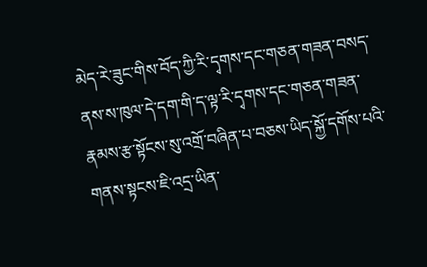མེད་རེ་ཟུང་གིས་བོད་ཀྱི་རི་དྭགས་དང་གཅན་གཟན་བསད་ནས་ས་ཁུལ་དེ་དག་གི་ད་ལྟ་རི་དྭགས་དང་གཅན་གཟན་རྣམས་རྩ་སྟོངས་སུ་འགྲོ་བཞིན་པ་བཅས་ཡིད་སྐྱོ་དགོས་པའི་གནས་སྟངས་ཇི་འདྲ་ཡིན་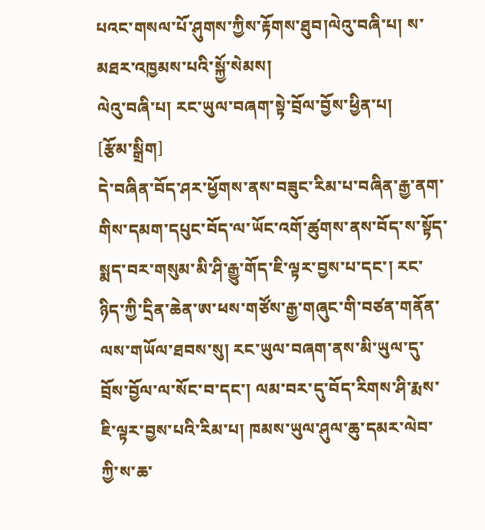པའང་གསལ་པོ་ཤུགས་ཀྱིས་རྟོགས་ཐུབ།ལེའུ་བཞི་པ། ས་མཐར་འཁྱམས་པའི་སྐྱོ་སེམས།
ལེའུ་བཞི་པ། རང་ཡུལ་བཞག་སྟེ་བྲོལ་བྱོས་ཕྱིན་པ།
[རྩོམ་སྒྲིག]
དེ་བཞིན་བོད་ཤར་ཕྱོགས་ནས་བཟུང་རིམ་པ་བཞིན་རྒྱ་ནག་གིས་དམག་དཔུང་བོད་ལ་ཡོང་འགོ་ཚུགས་ནས་བོད་ས་སྟོད་སྨད་བར་གསུམ་མི་ཤི་རྒྱུ་གོད་ཇི་ལྟར་བྱས་པ་དང་། རང་ཉིད་ཀྱི་དྲིན་ཆེན་ཨ་ཕས་གཙོས་རྒྱ་གཞུང་གི་བཙན་གནོན་ལས་གཡོལ་ཐབས་སུ། རང་ཡུལ་བཞག་ནས་མི་ཡུལ་དུ་བྲོས་བྱོལ་ལ་སོང་བ་དང་། ལམ་བར་དུ་བོད་རིགས་ཤི་རྨས་ཇི་ལྟར་བྱས་པའི་རིམ་པ། ཁམས་ཡུལ་ཤུལ་ཆུ་དམར་ལེབ་ཀྱི་ས་ཆ་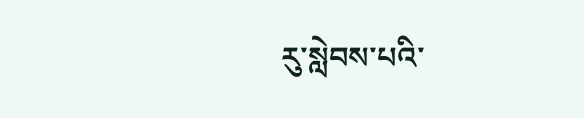རུ་སླེབས་པའི་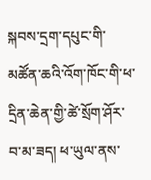སྐབས་དྲག་དཔུང་གི་མཚོན་ཆའི་འོག་ཁོང་གི་ཕ་དྲིན་ཆེན་གྱི་ཚེ་སྲོག་ཤོར་བ་མ་ཟད། ཕ་ཡུལ་ནས་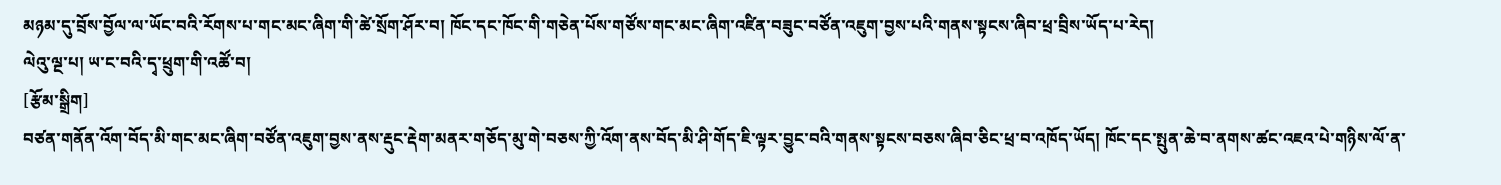མཉམ་དུ་བྲོས་བྱོལ་ལ་ཡོང་བའི་རོགས་པ་གང་མང་ཞིག་གི་ཚེ་སྲོག་ཤོར་བ། ཁོང་དང་ཁོང་གི་གཅེན་པོས་གཙོས་གང་མང་ཞིག་འཛིན་བཟུང་བཙོན་འཇུག་བྱས་པའི་གནས་སྟངས་ཞིབ་ཕྲ་བྲིས་ཡོད་པ་རེད།
ལེའུ་ལྔ་པ། ཡ་ང་བའི་དྭ་ཕྲུག་གི་འཚོ་བ།
[རྩོམ་སྒྲིག]
བཙན་གནོན་འོག་བོད་མི་གང་མང་ཞིག་བཙོན་འཇུག་བྱས་ནས་རྡུང་རྡེག་མནར་གཅོད་མུ་གེ་བཅས་ཀྱི་འོག་ནས་བོད་མི་ཤི་གོད་ཇི་ལྟར་བྱུང་བའི་གནས་སྟངས་བཅས་ཞིབ་ཅིང་ཕྲ་བ་འཁོད་ཡོད། ཁོང་དང་སྤུན་ཆེ་བ་ནགས་ཚང་འཇའ་པེ་གཉིས་ལོ་ན་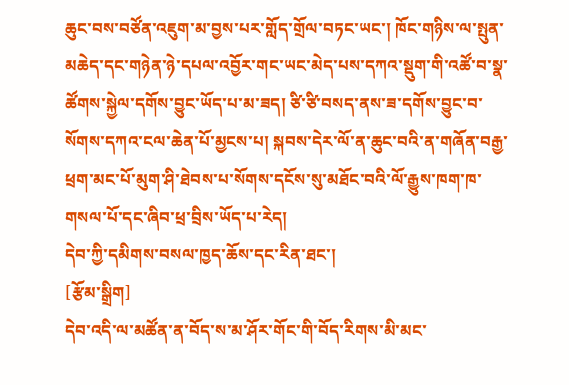ཆུང་བས་བཙོན་འཇུག་མ་བྱས་པར་གློད་གྲོལ་བཏང་ཡང་། ཁོང་གཉིས་ལ་སྤུན་མཆེད་དང་གཉེན་ཉེ་དཔལ་འབྱོར་གང་ཡང་མེད་པས་དཀའ་སྡུག་གི་འཚོ་བ་སྣ་ཚོགས་སྐྱེལ་དགོས་བྱུང་ཡོད་པ་མ་ཟད། ཙི་ཙི་བསད་ནས་ཟ་དགོས་བྱུང་བ་སོགས་དཀའ་ངལ་ཆེན་པོ་མྱངས་པ། སྐབས་དེར་ལོ་ན་ཆུང་བའི་ན་གཞོན་བརྒྱ་ཕྲག་མང་པོ་མུག་ཤི་ཐེབས་པ་སོགས་དངོས་སུ་མཐོང་བའི་ལོ་རྒྱུས་ཁག་ཁ་གསལ་པོ་དང་ཞིབ་ཕྲ་བྲིས་ཡོད་པ་རེད།
དེབ་ཀྱི་དམིགས་བསལ་ཁྱད་ཆོས་དང་རིན་ཐང་།
[རྩོམ་སྒྲིག]
དེབ་འདི་ལ་མཚོན་ན་བོད་ས་མ་ཤོར་གོང་གི་བོད་རིགས་མི་མང་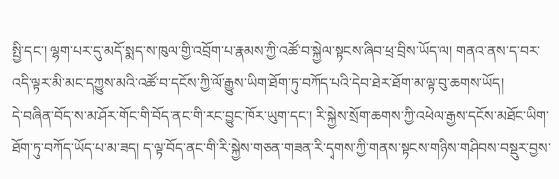སྤྱི་དང་། ལྷག་པར་དུ་མདོ་སྨད་ས་ཁུལ་གྱི་འབྲོག་པ་རྣམས་ཀྱི་འཚོ་བ་སྐྱེལ་སྟངས་ཞིབ་ཕྲ་བྲིས་ཡོད་ལ། གནའ་ནས་ད་བར་འདི་ལྟར་མི་མང་དཀྱུས་མའི་འཚོ་བ་དངོས་ཀྱི་ལོ་རྒྱུས་ཡིག་ཐོག་ཏུ་བཀོད་པའི་དེབ་ཐེར་ཐོག་མ་ལྟ་བུ་ཆགས་ཡོད།
དེ་བཞིན་བོད་ས་མ་ཤོར་གོང་གི་བོད་ནང་གི་རང་བྱུང་ཁོར་ཡུག་དང་། རི་སྐྱེས་སྲོག་ཆགས་ཀྱི་འཕེལ་རྒྱས་དངོས་མཐོང་ཡིག་ཐོག་ཏུ་བཀོད་ཡོད་པ་མ་ཟད། ད་ལྟ་བོད་ནང་གི་རི་སྐྱེས་གཅན་གཟན་རི་དྭགས་ཀྱི་གནས་སྟངས་གཉིས་གཤིབས་བསྡུར་བྱས་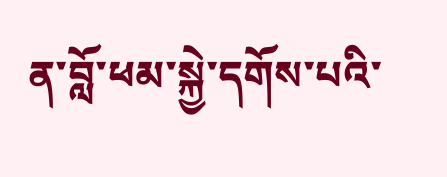ན་བློ་ཕམ་སྐྱེ་དགོས་པའི་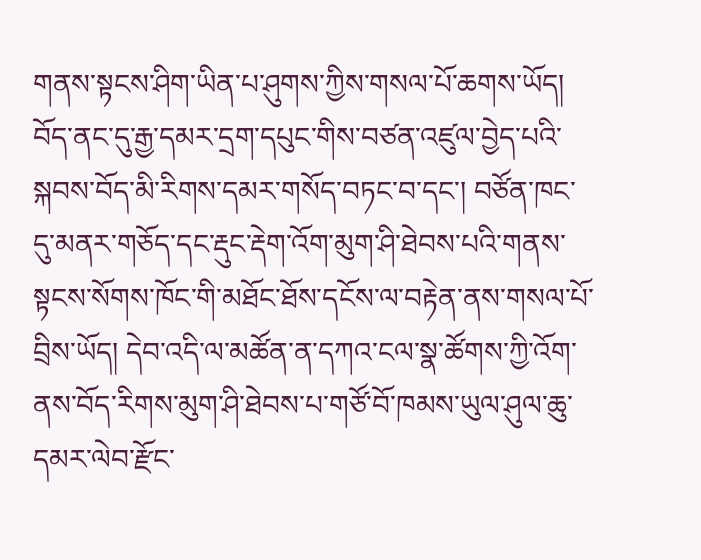གནས་སྟངས་ཤིག་ཡིན་པ་ཤུགས་ཀྱིས་གསལ་པོ་ཆགས་ཡོད།
བོད་ནང་དུ་རྒྱ་དམར་དྲག་དཔུང་གིས་བཙན་འཛུལ་བྱེད་པའི་སྐབས་བོད་མི་རིགས་དམར་གསོད་བཏང་བ་དང་། བཙོན་ཁང་དུ་མནར་གཅོད་དང་རྡུང་རྡེག་འོག་མུག་ཤི་ཐེབས་པའི་གནས་སྟངས་སོགས་ཁོང་གི་མཐོང་ཐོས་དངོས་ལ་བརྟེན་ནས་གསལ་པོ་བྲིས་ཡོད། དེབ་འདི་ལ་མཚོན་ན་དཀའ་ངལ་སྣ་ཚོགས་ཀྱི་འོག་ནས་བོད་རིགས་མུག་ཤི་ཐེབས་པ་གཙོ་བོ་ཁམས་ཡུལ་ཤུལ་ཆུ་དམར་ལེབ་རྫོང་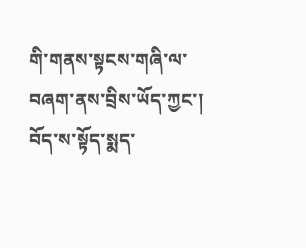གི་གནས་སྟངས་གཞི་ལ་བཞག་ནས་བྲིས་ཡོད་ཀྱང་། བོད་ས་སྟོད་སྨད་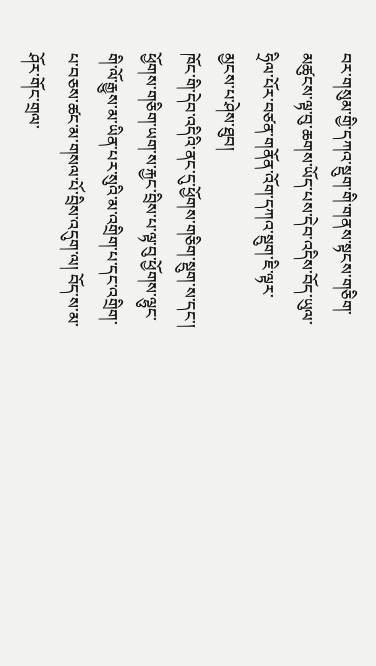བར་གསུམ་གྱི་དཀའ་སྡུག་གི་གནས་སྟངས་གཅིག་མཚུངས་ལྟ་བུ་ཆགས་ཡོད་པས་དེབ་འདིས་བོད་ཡུལ་ཧྲིལ་པོར་བཙན་གནོན་འོག་དཀའ་སྡུག་ཇི་ལྟར་མྱངས་པ་ཤེས་ཐུབ།
ཁོང་གི་དེབ་འདིའི་ནང་དུ་ཕྱོགས་གཅིག་སྡུག་ས་དང་། ཕྱོགས་གཅིག་ཡག་ས་རྐྱང་བྲིས་པ་ལྟ་བུ་ཕྱོགས་ལྷུང་གི་ལོ་རྒྱུས་མ་ཡིན་པར་སུའི་མ་འགྲིག་པ་དང་འགྲིག་པ་བཅས་ཚང་མ་གསལ་པོ་བྲིས་འདུག་ལ། བོད་ས་མ་ཤོར་གོང་གྲལ་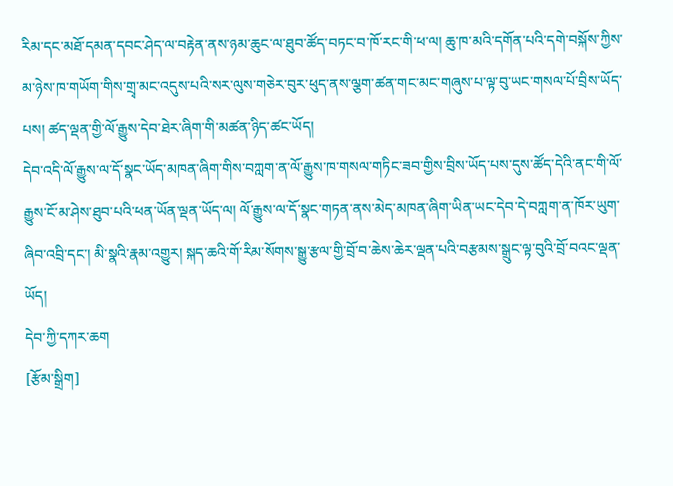རིམ་དང་མཐོ་དམན་དབང་ཤེད་ལ་བརྟེན་ནས་ཉམ་ཆུང་ལ་ཐུབ་ཚོད་བཏང་བ་ཁོ་རང་གི་ཕ་ལ། ཆུ་ཁ་མའི་དགོན་པའི་དགེ་བསྐོས་ཀྱིས་མ་ཉེས་ཁ་གཡོག་གིས་གྲྭ་མང་འདུས་པའི་སར་ལུས་གཅེར་བུར་ཕུད་ནས་ལྕག་ཚན་གང་མང་གཞུས་པ་ལྟ་བུ་ཡང་གསལ་པོ་བྲིས་ཡོད་པས། ཚད་ལྡན་གྱི་ལོ་རྒྱུས་དེབ་ཐེར་ཞིག་གི་མཚན་ཉིད་ཚང་ཡོད།
དེབ་འདི་ལོ་རྒྱུས་ལ་དོ་སྣང་ཡོད་མཁན་ཞིག་གིས་བཀླག་ན་ལོ་རྒྱུས་ཁ་གསལ་གཏིང་ཟབ་གྱིས་བྲིས་ཡོད་པས་དུས་ཚོད་དེའི་ནང་གི་ལོ་རྒྱུས་ངོ་མ་ཤེས་ཐུབ་པའི་ཕན་ཡོན་ལྡན་ཡོད་ལ། ལོ་རྒྱུས་ལ་དོ་སྣང་གཏན་ནས་མེད་མཁན་ཞིག་ཡིན་ཡང་དེབ་དེ་བཀླག་ན་ཁོར་ཡུག་ཞིབ་འབྲི་དང་། མི་སྣའི་རྣམ་འགྱུར། སྐད་ཆའི་གོ་རིམ་སོགས་སྒྱུ་རྩལ་གྱི་བྲོ་བ་ཆེས་ཆེར་ལྡན་པའི་བརྩམས་སྒྲུང་ལྟ་བུའི་བྲོ་བའང་ལྡན་ཡོད།
དེབ་ཀྱི་དཀར་ཆག
[རྩོམ་སྒྲིག]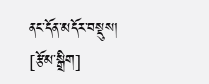ནང་དོན་མདོར་བསྡུས།
[རྩོམ་སྒྲིག]